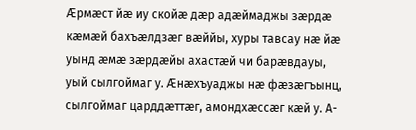Æрмæст йæ иу скойæ дæр адæймаджы зæрдæ кæмæй бахъæлдзæг вæййы, хуры тавсау нæ йæ уынд æмæ зæрдæйы ахастæй чи барæвдауы, уый сылгоймаг у. Æнæхъуаджы нæ фæзæгъынц, сылгоймаг царддæттæг, амондхæссæг кæй у. А-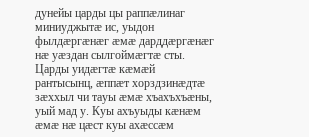дунейы царды цы раппæлинаг миниуджытæ ис, уыдон фылдæргæнæг æмæ дарддæргæнæг нæ уæздан сылгоймæгтæ сты. Царды уидæгтæ кæмæй рантысынц, æппæт хорздзинæдтæ зæххыл чи тауы æмæ хъахъхъæны, уый мад у. Куы ахъуыды кæнæм æмæ нæ цæст куы ахæссæм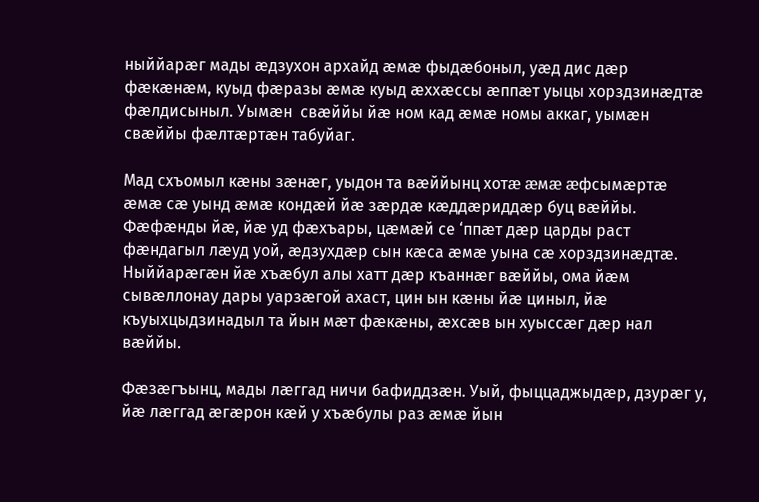ныййарæг мады æдзухон архайд æмæ фыдæбоныл, уæд дис дæр фæкæнæм, куыд фæразы æмæ куыд æххæссы æппæт уыцы хорздзинæдтæ фæлдисыныл. Уымæн  свæййы йæ ном кад æмæ номы аккаг, уымæн свæййы фæлтæртæн табуйаг.

Мад схъомыл кæны зæнæг, уыдон та вæййынц хотæ æмæ æфсымæртæ æмæ сæ уынд æмæ кондæй йæ зæрдæ кæддæриддæр буц вæййы. Фæфæнды йæ, йæ уд фæхъары, цæмæй се ‘ппæт дæр царды раст фæндагыл лæуд уой, æдзухдæр сын кæса æмæ уына сæ хорздзинæдтæ. Ныййарæгæн йæ хъæбул алы хатт дæр къаннæг вæййы, ома йæм сывæллонау дары уарзæгой ахаст, цин ын кæны йæ циныл, йæ къуыхцыдзинадыл та йын мæт фæкæны, æхсæв ын хуыссæг дæр нал вæййы.

Фæзæгъынц, мады лæггад ничи бафиддзæн. Уый, фыццаджыдæр, дзурæг у, йæ лæггад æгæрон кæй у хъæбулы раз æмæ йын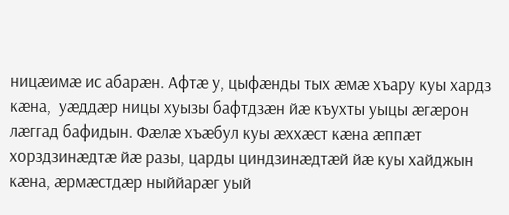ницæимæ ис абарæн. Афтæ у, цыфæнды тых æмæ хъару куы хардз кæна,  уæддæр ницы хуызы бафтдзæн йæ къухты уыцы æгæрон лæггад бафидын. Фæлæ хъæбул куы æххæст кæна æппæт хорздзинæдтæ йæ разы, царды циндзинæдтæй йæ куы хайджын кæна, æрмæстдæр ныййарæг уый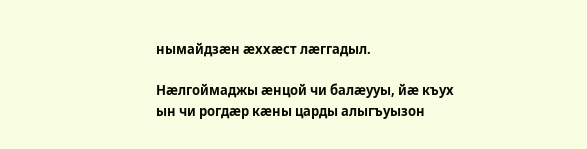нымайдзæн æххæст лæггадыл.

Нæлгоймаджы æнцой чи балæууы, йæ къух ын чи рогдæр кæны царды алыгъуызон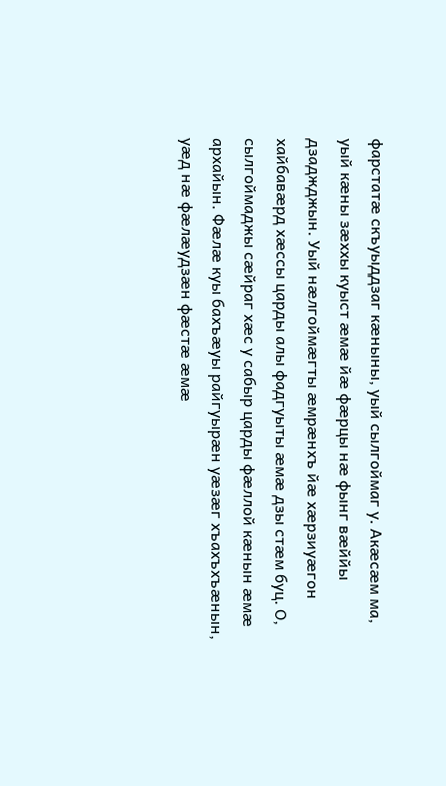фарстатæ скъуыддзаг кæныны, уый сылгоймаг у. Акæсæм ма, уый кæны зæххы куыст æмæ йæ фæрцы нæ фынг вæййы дзаджджын. Уый нæлгоймæгты æмрæнхъ йæ хæрзиуæгон хайбавæрд хæссы царды алы фадгуыты æмæ дзы стæм буц. О, сылгоймаджы сæйраг хæс у сабыр царды фæллой кæнын æмæ архайын. Фæлæ куы бахъæуы райгуырæн уæзæг хъахъхъæнын, уæд нæ фæлæудзæн фæстæ æмæ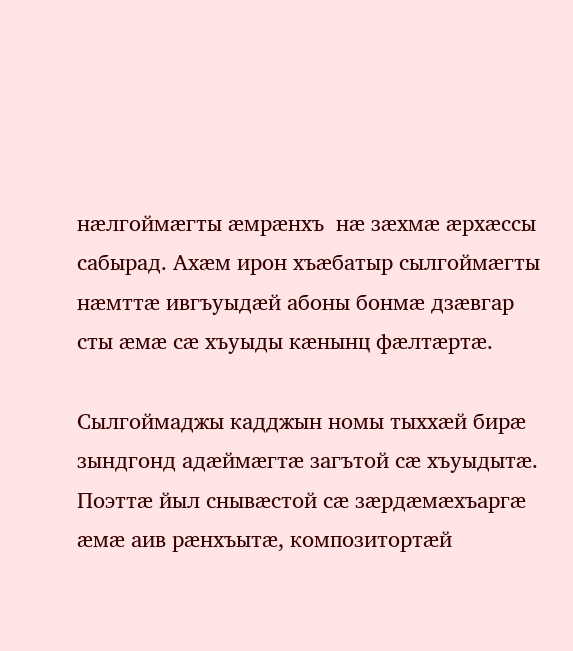нæлгоймæгты æмрæнхъ  нæ зæхмæ æрхæссы сабырад. Ахæм ирон хъæбатыр сылгоймæгты нæмттæ ивгъуыдæй абоны бонмæ дзæвгар сты æмæ сæ хъуыды кæнынц фæлтæртæ.

Сылгоймаджы кадджын номы тыххæй бирæ зындгонд адæймæгтæ загътой сæ хъуыдытæ. Поэттæ йыл снывæcтой сæ зæрдæмæхъаргæ æмæ аив рæнхъытæ, композитортæй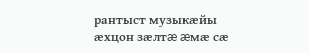рантыст музыкæйы æхцон зæлтæ æмæ сæ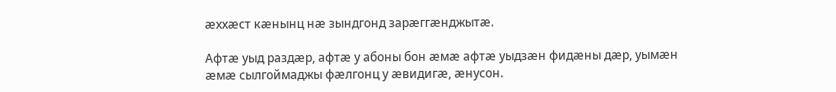æххæст кæнынц нæ зындгонд зарæггæнджытæ.

Афтæ уыд раздæр, афтæ у абоны бон æмæ афтæ уыдзæн фидæны дæр, уымæн æмæ сылгоймаджы фæлгонц у æвидигæ, æнусон.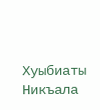Хуыбиаты Никъала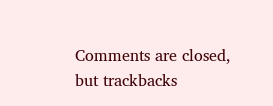Comments are closed, but trackbacks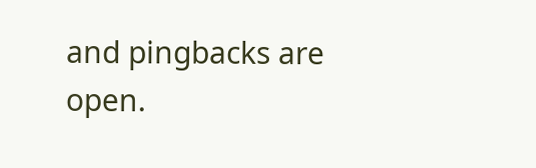and pingbacks are open.